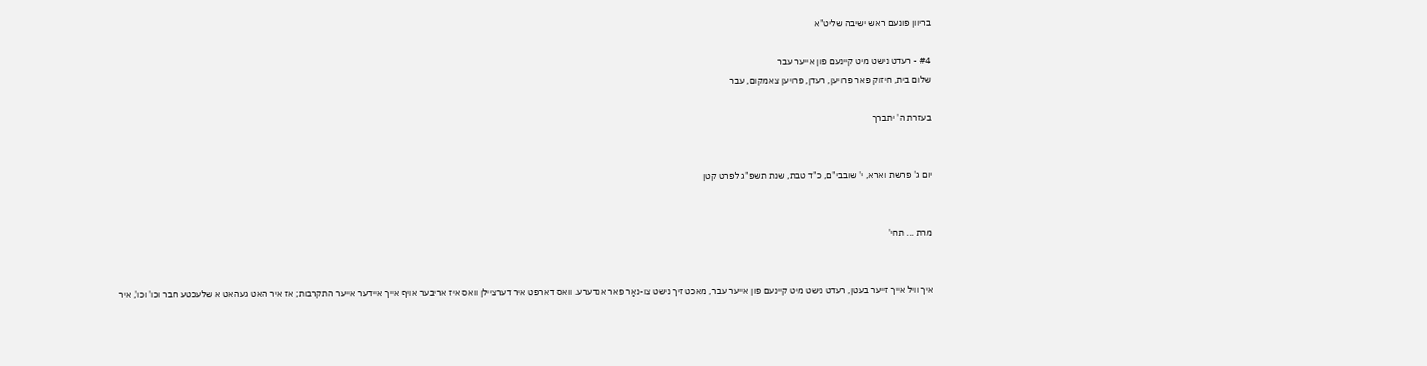בריוון פונעם ראש ישיבה שליט"א

#4 - רעדט נישט מיט קיינעם פון אייער עבר
שלום בית, חיזוק פאר פרויען, רעדן, פרויען צאמקום, עבר

בעזרת ה' יתברך


יום ג' פרשת וארא, י' שובבי"ם, כ"ד טבת, שנת תשפ"ג לפרט קטן


מרת ... תחי'


איך וויל אייך זייער בעטן, רעדט נישט מיט קיינעם פון אייער עבר, מאכט זיך נישט צו-נאַר פאר אנדערע. וואס דארפט איר דערציילן וואס איז אריבער אויף אייך איידער אייער התקרבות; אז איר האט געהאט א שלעכטע חבר וכו' וכו', איר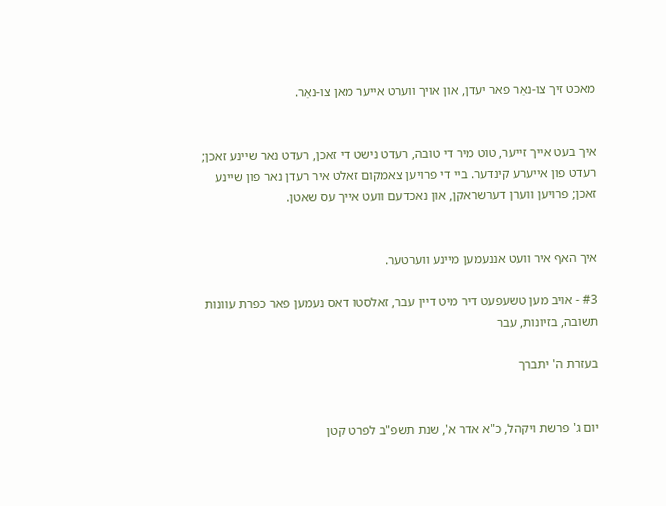מאכט זיך צו-נאַר פאר יעדן, און אויך ווערט אייער מאן צו-נאַר.


איך בעט אייך זייער, טוט מיר די טובה, רעדט נישט די זאכן, רעדט נאר שיינע זאכן; רעדט פון אייערע קינדער. ביי די פרויען צאמקום זאלט איר רעדן נאר פון שיינע זאכן; פרויען ווערן דערשראקן, און נאכדעם וועט אייך עס שאטן.


איך האף איר וועט אננעמען מיינע ווערטער.

#3 - אויב מען טשעפעט דיר מיט דיין עבר, זאלסטו דאס נעמען פאר כפרת עוונות
תשובה, בזיונות, עבר

בעזרת ה' יתברך


יום ג' פרשת ויקהל, כ"א אדר א', שנת תשפ"ב לפרט קטן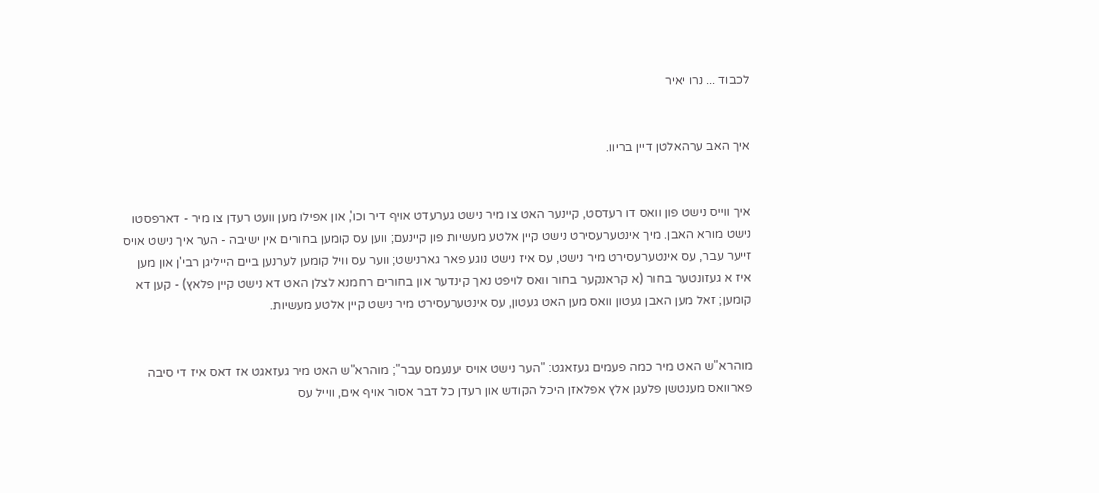לכבוד ... נרו יאיר


איך האב ערהאלטן דיין בריוו.


איך ווייס נישט פון וואס דו רעדסט, קיינער האט צו מיר נישט גערעדט אויף דיר וכו', און אפילו מען וועט רעדן צו מיר - דארפסטו נישט מורא האבן. מיך אינטערעסירט נישט קיין אלטע מעשיות פון קיינעם; ווען עס קומען בחורים אין ישיבה - הער איך נישט אויס זייער עבר, עס אינטערעסירט מיר נישט, עס איז נישט נוגע פאר גארנישט; ווער עס וויל קומען לערנען ביים הייליגן רבי'ן און מען איז א געזונטער בחור (א קראנקער בחור וואס לויפט נאך קינדער און בחורים רחמנא לצלן האט דא נישט קיין פלאץ) - קען דא קומען; זאל מען האבן געטון וואס מען האט געטון, עס אינטערעסירט מיר נישט קיין אלטע מעשיות.


מוהרא"ש האט מיר כמה פעמים געזאגט: "הער נישט אויס יענעמס עבר"; מוהרא"ש האט מיר געזאגט אז דאס איז די סיבה פארוואס מענטשן פלעגן אלץ אפלאזן היכל הקודש און רעדן כל דבר אסור אויף אים, ווייל עס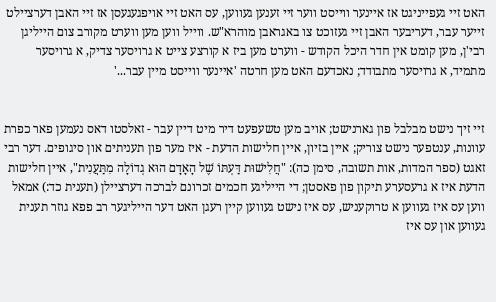האט זיי געפייניגט אז איינער ווייסט ווער זיי זענען געווען, עס האט זיי אויפגעגעסן אז זיי האבן דערציילט זייער עבר, דעריבער האבן זיי געזוכט צו באגראבן מוהרא"ש. ווייל ווען מען ווערט מקורב צום הייליגן רבי'ן, מען קומט אין חדר היכל הקודש - ווערט מען ביז א קורצע צייט א גרויסער צדיק, א גרויסער מתמיד, א גרויסער מתבודד; נאכדעם האט מען חרטה 'איינער ווייסט מיין עבר...'


זיי זיך נישט מבלבל פון גארנישט; אויב מען טשעפעט דיר מיט דיין עבר - זאלסטו דאס נעמען פאר כפרת עוונות, ענטפער נישט צוריק; איין בזיון, איין חלישות הדעת - איז מער פון תעניתים און סיגופים. דער רבי זאגט (ספר המדות, אות תשובה, סימן כה): "חֲלִישׁוּת דַּעְתּוֹ שֶׁל הָאָדָם הוּא גְדוֹלָה מִתַּעֲנִית", איין חלישות הדעת איז א גרעסערע תיקון פון פאסטן; די הייליגע חכמים זכרונם לברכה דערציילן (תענית כד:) אמאל ווען עס איז געווען א טרוקעניש, עס איז נישט געווען קיין רעגן האט דער הייליגער רב פפא גוזר תענית געווען און עס איז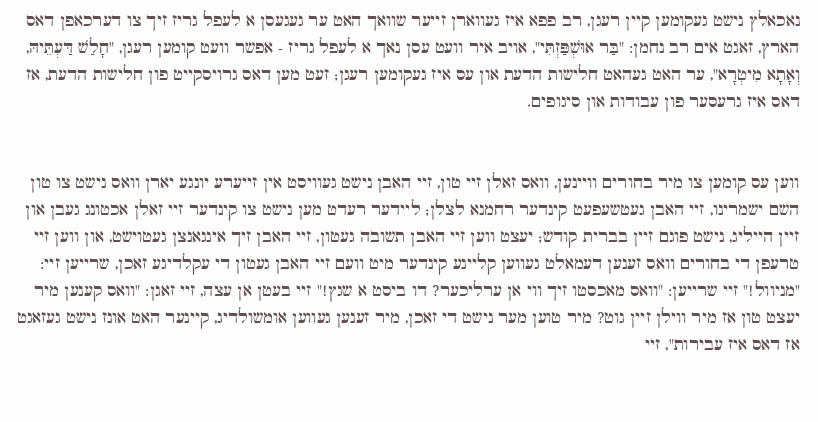נאכאלץ נישט געקומען קיין רעגן, רב פפא איז געווארן זייער שוואך האט ער געגעסן א לעפל גריז זיך צו דערכאפן דאס הארץ, זאגט אים רב נחמן: "בַּר אוּשְׁפַּזְתִּי", אויב איר וועט עסן נאך א לעפל גריז - אפשר וועט קומען רעגן, "חָלַשׁ דַּעְתֵּיהּ, וְאָתָא מִיטְרָא", ער האט געהאט חלישות הדעת און עס איז געקומען רעגן; זעט מען דאס גרויסקייט פון חלישות הדעת, אז דאס איז גרעסער פון עבודות און סיגופים.


ווען עס קומען צו מיר בחורים וויינען, וואס זאלן זיי טון, זיי האבן נישט געוויסט אין זייערע יונגע יארן וואס נישט צו טון השם ישמרינו, זיי האבן געטשעפעט קינדער רחמנא לצלן; ליידער רעדט מען נישט צו קינדער זיי זאלן אכטונג געבן און זיין הייליג, נישט פוגם זיין בברית קודש; יעצט ווען זיי האבן תשובה געטון, זיי האבן זיך אינגאנצן געטוישט, און ווען זיי טרעפן די בחורים וואס זענען דעמאלט געווען קליינע קינדער מיט וועם זיי האבן געטון די עקלדיגע זאכן, שרייען זיי: "מניוול!" זיי שרייען: "וואס מאכסטו זיך ווי אן ערליכער? דו ביסט א שגץ!" זיי בעטן אן עצה, זיי זאגן: "וואס קענען מיר יעצט טון אז מיר ווילן זיין גוט? מיר טוען מער נישט די זאכן, מיר זענען געווען אומשולדיג, קיינער האט אונז נישט געזאגט אז דאס איז עבירות", זיי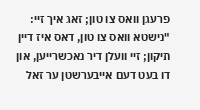פרעגן וואס צו טון; זאג איך זיי: "נישטא וואס צו טון, דאס איז דיין תיקון; זיי וועלן דיר נאכשרייען, און דו בעט דעם אייבערשטן ער זאל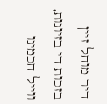דיר מוחל זיין בזכות די בזיונות, ווייל חכמינו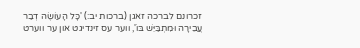זכרונם לברכה זאגן (ברכות יב:) 'כָּל הָעוֹשֶׂה דְבַר עֲבֵירָה וּמִתְבַּיֵּשׁ בּוֹ', ווער עס זינדיגט און ער ווערט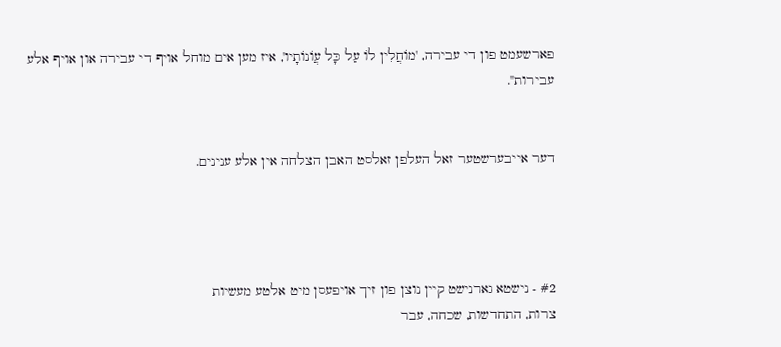פארשעמט פון די עבירה, 'מוֹחֲלִין לוֹ עַל כָּל עֲוֹנוֹתָיו', איז מען אים מוחל אויף די עבירה און אויף אלע עבירות".


דער אייבערשטער זאל העלפן זאלסט האבן הצלחה אין אלע ענינים.




#2 - נישטא גארנישט קיין נוצן פון זיך אויפעסן מיט אלטע מעשיות
צרות, התחדשות, שכחה, עבר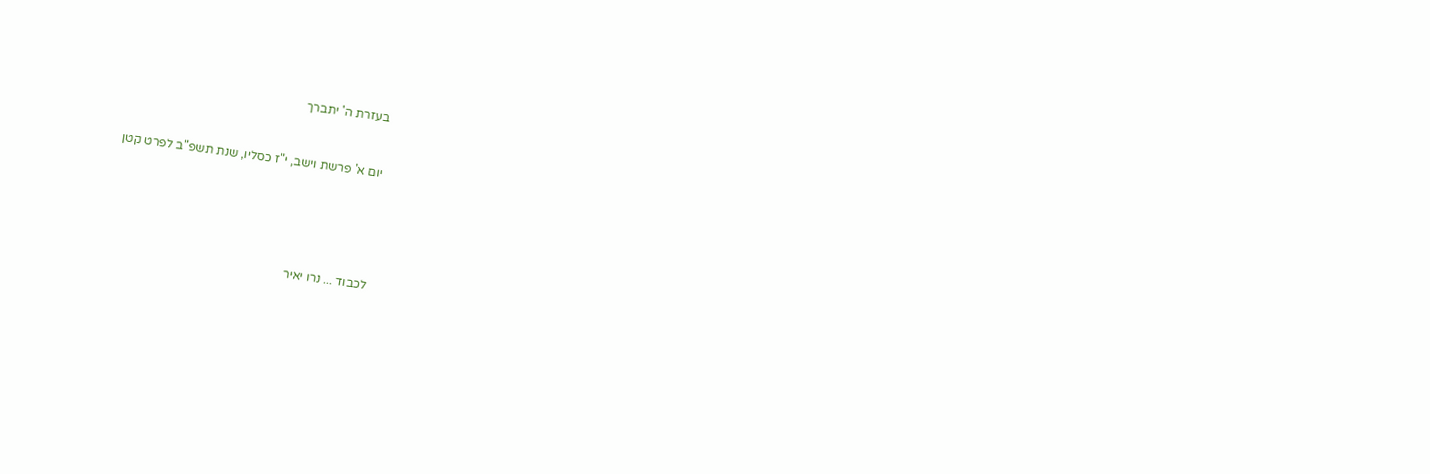בעזרת ה' יתברך


יום א' פרשת וישב, י"ז כסליו, שנת תשפ"ב לפרט קטן





לכבוד ... נרו יאיר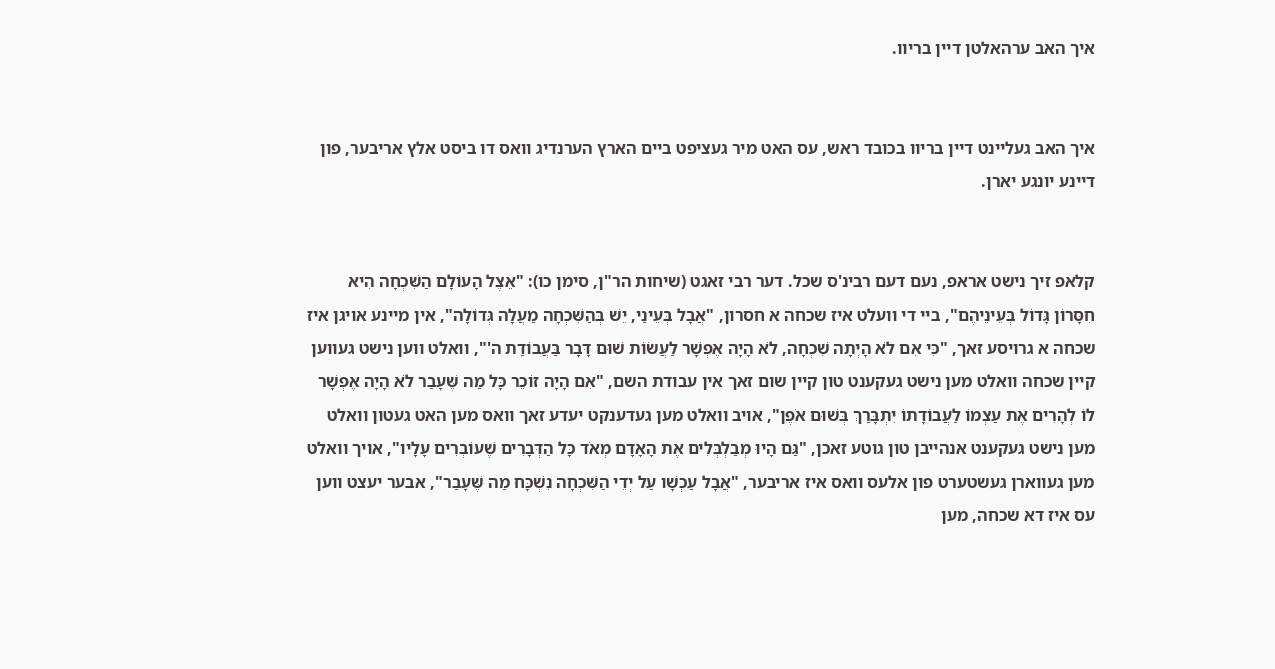איך האב ערהאלטן דיין בריוו.


איך האב געליינט דיין בריוו בכובד ראש, עס האט מיר געציפט ביים הארץ הערנדיג וואס דו ביסט אלץ אריבער, פון דיינע יונגע יארן.


קלאפ זיך נישט אראפ, נעם דעם רבינ'ס שכל. דער רבי זאגט (שיחות הר"ן, סימן כו): "אֵצֶל הָעוֹלָם הַשִּׁכְחָה הִיא חִסָּרוֹן גָּדוֹל בְּעֵינֵיהֶם", ביי די וועלט איז שכחה א חסרון, "אֲבָל בְּעֵינַי, יֵשׁ בְּהַשִּׁכְחָה מַעֲלָה גְּדוֹלָה", אין מיינע אויגן איז שכחה א גרויסע זאך, "כִּי אִם לֹא הָיְתָה שִׁכְחָה, לֹא הָיָה אֶפְשָׁר לַעֲשׂוֹת שׁוּם דָּבָר בַּעֲבוֹדַת ה'", וואלט ווען נישט געווען קיין שכחה וואלט מען נישט געקענט טון קיין שום זאך אין עבודת השם, "אִם הָיָה זוֹכֵר כָּל מַה שֶּׁעָבַר לֹא הָיָה אֶפְשָׁר לוֹ לְהָרִים אֶת עַצְמוֹ לַעֲבוֹדָתוֹ יִתְבָּרַךְ בְּשׁוּם אֹפֶן", אויב וואלט מען געדענקט יעדע זאך וואס מען האט געטון וואלט מען נישט געקענט אנהייבן טון גוטע זאכן, "גַּם הָיוּ מְבַלְבְּלִים אֶת הָאָדָם מְאֹד כָּל הַדְּבָרִים שֶׁעוֹבְרִים עָלָיו", אויך וואלט מען געווארן געשטערט פון אלעס וואס איז אריבער, "אֲבָל עַכְשָׁו עַל יְדֵי הַשִּׁכְחָה נִשְׁכָּח מַה שֶּׁעָבַר", אבער יעצט ווען עס איז דא שכחה, מען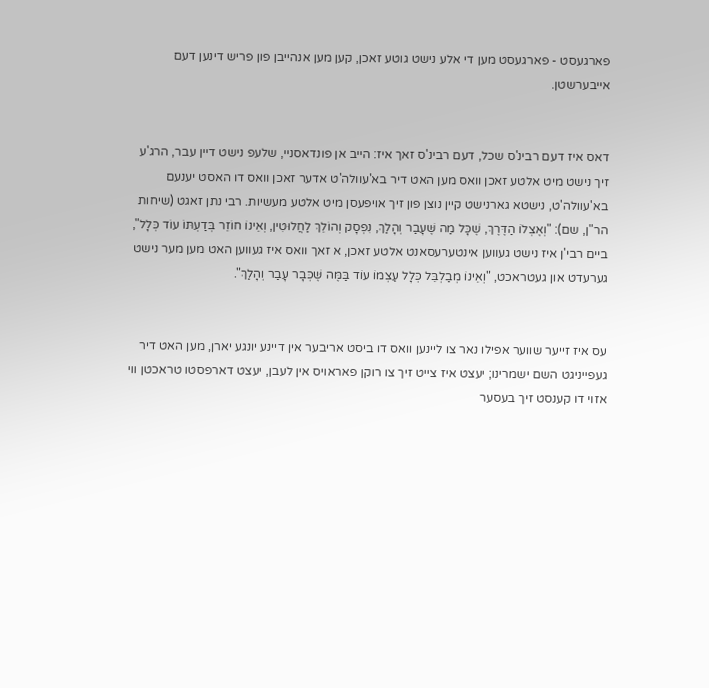פארגעסט - פארגעסט מען די אלע נישט גוטע זאכן, קען מען אנהייבן פון פריש דינען דעם אייבערשטן.


דאס איז דעם רבינ'ס שכל, דעם רבינ'ס זאך איז: הייב אן פונדאסניי, שלעפ נישט דיין עבר, הרג'ע זיך נישט מיט אלטע זאכן וואס מען האט דיר בא'עוולה'ט אדער זאכן וואס דו האסט יענעם בא'עוולה'ט, נישטא גארנישט קיין נוצן פון זיך אויפעסן מיט אלטע מעשיות. רבי נתן זאגט (שיחות הר"ן, שם): "וְאֶצְלוֹ הַדֶּרֶךְ, שֶׁכָּל מַה שֶּׁעָבַר וְהָלַךְ, נִפְסָק וְהוֹלֵךְ לַחֲלוּטִין, וְאֵינוֹ חוֹזֵר בְּדַעְתּוֹ עוֹד כְּלָל", ביים רבי'ן איז נישט געווען אינטערעסאנט אלטע זאכן, א זאך וואס איז געווען האט מען מער נישט גערעדט און געטראכט, "וְאֵינוֹ מְבַלְבֵּל כְּלָל עַצְמוֹ עוֹד בַּמֶּה שֶּׁכְּבָר עָבַר וְהָלַךְ".


עס איז זייער שווער אפילו נאר צו ליינען וואס דו ביסט אריבער אין דיינע יונגע יארן, מען האט דיר געפייניגט השם ישמרינו; יעצט איז צייט זיך צו רוקן פאראויס אין לעבן, יעצט דארפסטו טראכטן ווי אזוי דו קענסט זיך בעסער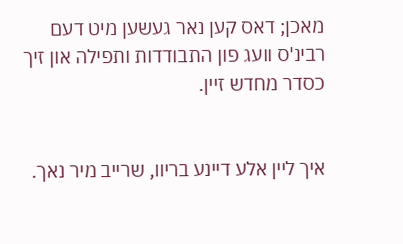מאכן; דאס קען נאר געשען מיט דעם רבינ'ס וועג פון התבודדות ותפילה און זיך כסדר מחדש זיין.


איך ליין אלע דיינע בריוו, שרייב מיר נאך.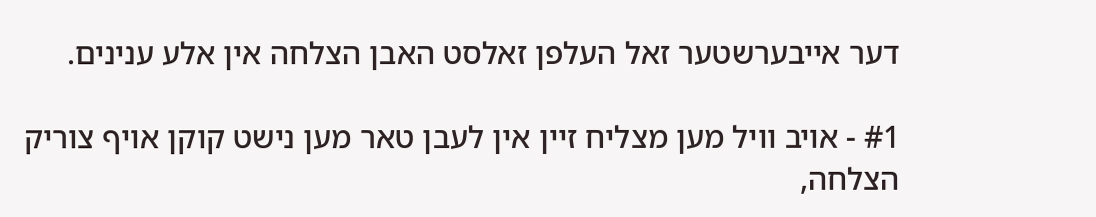דער אייבערשטער זאל העלפן זאלסט האבן הצלחה אין אלע ענינים.

#1 - אויב וויל מען מצליח זיין אין לעבן טאר מען נישט קוקן אויף צוריק
הצלחה,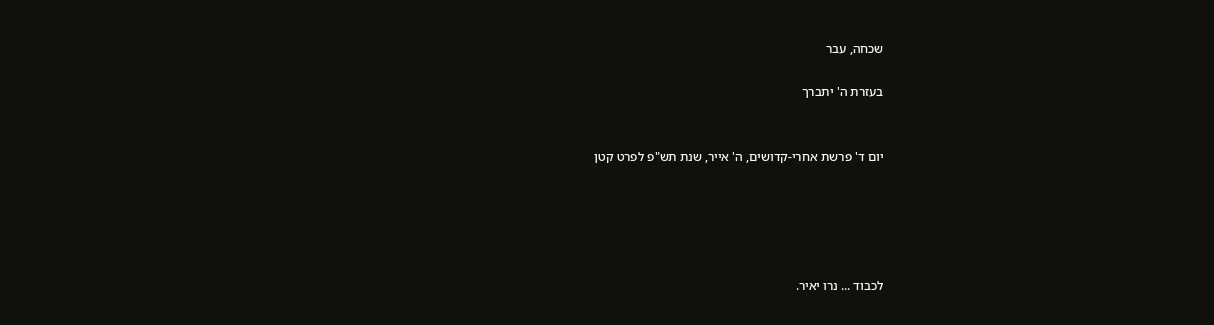שכחה, עבר

בעזרת ה' יתברך


יום ד' פרשת אחרי-קדושים, ה' אייר, שנת תש"פ לפרט קטן





לכבוד ... נרו יאיר.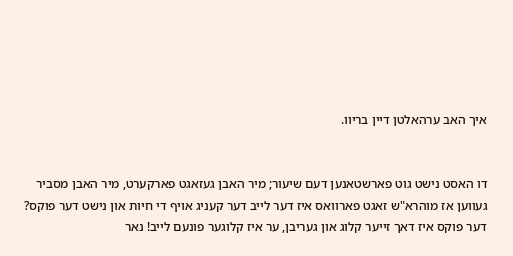איך האב ערהאלטן דיין בריוו.


דו האסט נישט גוט פארשטאנען דעם שיעור; מיר האבן געזאגט פארקערט, מיר האבן מסביר געווען אז מוהרא"ש זאגט פארוואס איז דער לייב דער קעניג אויף די חיות און נישט דער פוקס? דער פוקס איז דאך זייער קלוג און געריבן, ער איז קלוגער פונעם לייב! נאר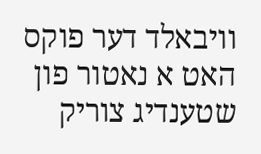וויבאלד דער פוקס האט א נאטור פון שטענדיג צוריק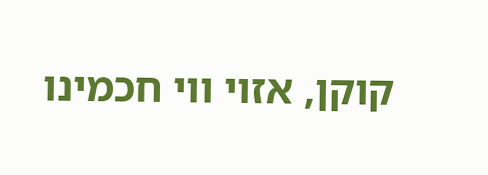קוקן, אזוי ווי חכמינו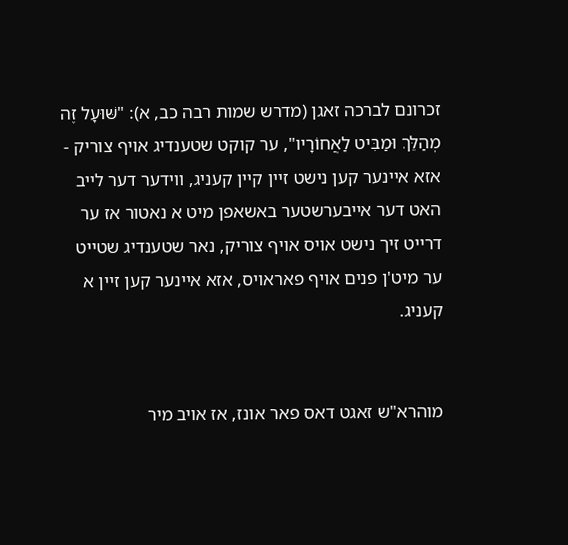זכרונם לברכה זאגן (מדרש שמות רבה כב, א): "שּׁוּעָל זֶה מְהַלֵּךְ וּמַבִּיט לַאֲחוֹרָיו", ער קוקט שטענדיג אויף צוריק - אזא איינער קען נישט זיין קיין קעניג, ווידער דער לייב האט דער אייבערשטער באשאפן מיט א נאטור אז ער דרייט זיך נישט אויס אויף צוריק, נאר שטענדיג שטייט ער מיט'ן פנים אויף פאראויס, אזא איינער קען זיין א קעניג.


מוהרא"ש זאגט דאס פאר אונז, אז אויב מיר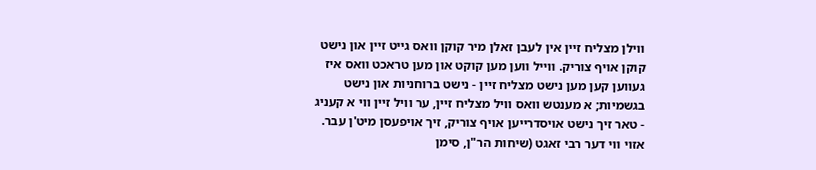ווילן מצליח זיין אין לעבן זאלן מיר קוקן וואס גייט זיין און נישט קוקן אויף צוריק. ווייל ווען מען קוקט און מען טראכט וואס איז געווען קען מען נישט מצליח זיין - נישט ברוחניות און נישט בגשמיות; א מענטש וואס וויל מצליח זיין, ער וויל זיין ווי א קעניג - טאר זיך נישט אויסדרייען אויף צוריק, זיך אויפעסן מיט'ן עבר. אזוי ווי דער רבי זאגט (שיחות הר"ן, סימן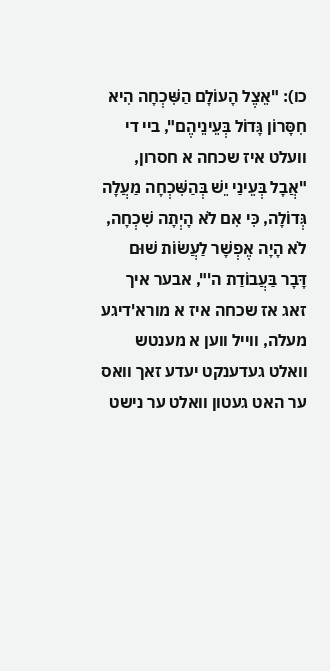כו): "אֵצֶל הָעוֹלָם הַשִּׁכְחָה הִיא חִסָּרוֹן גָּדוֹל בְּעֵינֵיהֶם", ביי די וועלט איז שכחה א חסרון, "אֲבָל בְּעֵינַי יֵשׁ בְּהַשִּׁכְחָה מַעֲלָה גְּדוֹלָה, כִּי אִם לֹא הָיְתָה שִׁכְחָה, לֹא הָיָה אֶפְשָׁר לַעֲשׂוֹת שׁוּם דָּבָר בַּעֲבוֹדַת ה'", אבער איך זאג אז שכחה איז א מורא'דיגע מעלה, ווייל ווען א מענטש וואלט געדענקט יעדע זאך וואס ער האט געטון וואלט ער נישט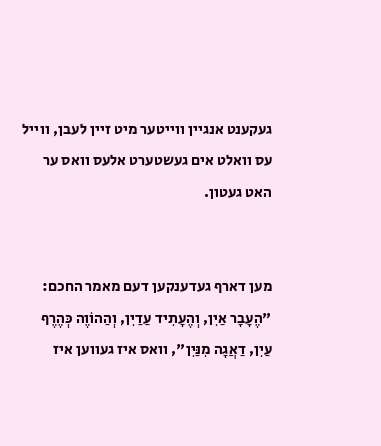געקענט אנגיין ווייטער מיט זיין לעבן, ווייל עס וואלט אים געשטערט אלעס וואס ער האט געטון.


מען דארף געדענקען דעם מאמר החכם: "הֶעָבָר אַיִן, וְהֶעָתִיד עַדַיִן, וְהַהוֹוֶה כְּהֶרֶף עַיִן, דַאֲגָה מִנַּיִן", וואס איז געווען איז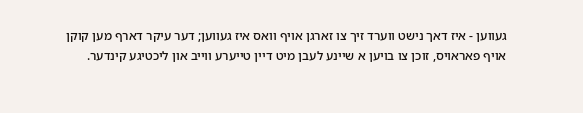געווען - איז דאך נישט ווערד זיך צו זארגן אויף וואס איז געווען; דער עיקר דארף מען קוקן אויף פאראויס, זוכן צו בויען א שיינע לעבן מיט דיין טייערע ווייב און ליכטיגע קינדער.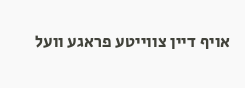אויף דיין צווייטע פראגע וועל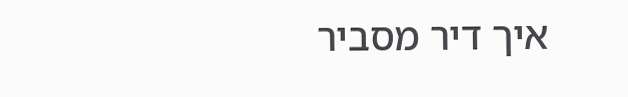איך דיר מסביר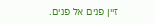זיין פנים אל פנים.